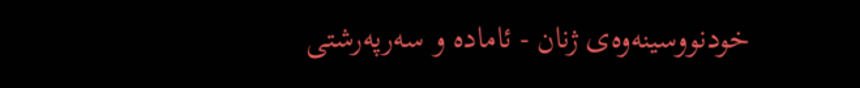خودنووسینه‌وه‌ی ژنان - ئاماده‌ و سه‌رپه‌رشتی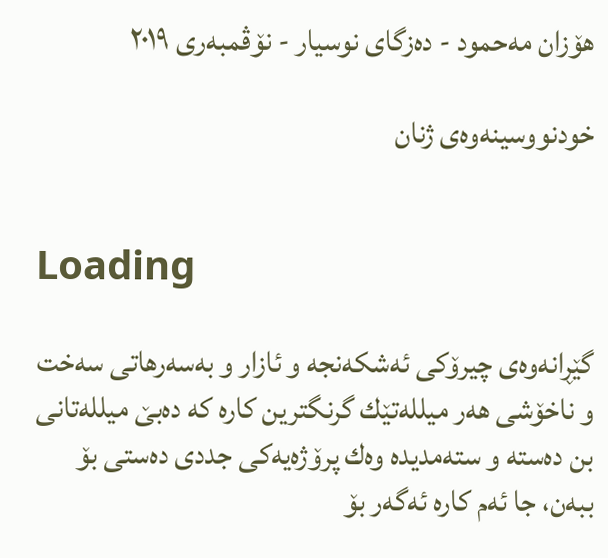هۆزان مه‌حمود - ده‌زگای نوسیار - نۆڤمبه‌ری ٢٠١٩

خودنووسینه‌وه‌ی‌ ژنان


Loading

گێڕانه‌وه‌ی‌ چیرۆكی ئه‌شكه‌نجه‌ و ئازار و به‌سه‌رهاتی سه‌خت و ناخۆشی هه‌ر میلله‌تێك گرنگترین كاره‌ كه‌ ده‌بێ میلله‌تانی‌ بن ده‌سته‌ و سته‌مدیده‌ وه‌ك پرۆژه‌یه‌كی‌ جددی‌ ده‌ستی‌ بۆ ببه‌ن، جا ئه‌م كاره‌ ئه‌گه‌ر بۆ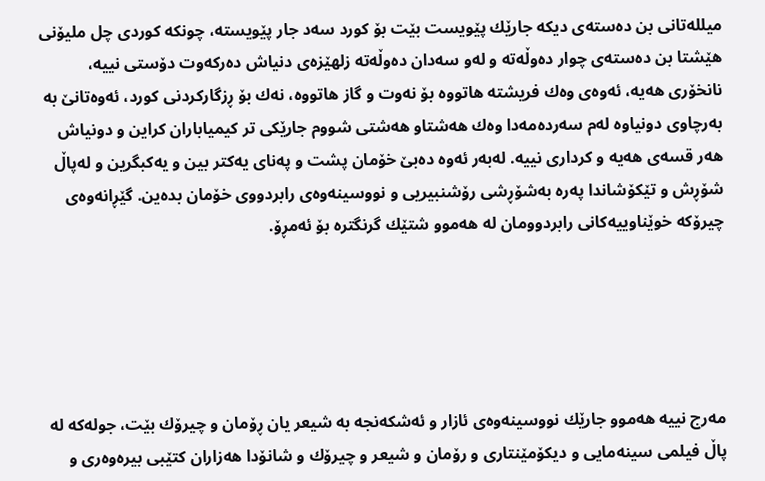میلله‌تانی‌ بن ده‌سته‌ی‌ دیكه‌ جارێك پێویست بێت بۆ كورد سه‌د جار پێویسته‌، چونكه‌ كوردی چل ملیۆنی‌ هێشتا بن ده‌سته‌ی‌ چوار ده‌وڵه‌ته‌ و له‌و سه‌دان ده‌وڵه‌ته‌ زلهێزه‌ی‌ دنیاش ده‌ركه‌وت دۆستی‌ نییه‌، نانخۆری‌ هه‌یه‌، ئه‌وه‌ی‌ وه‌ك فریشته‌ هاتووه‌ بۆ نه‌وت و گاز هاتووه‌، نه‌ك بۆ ڕزگاركردنی‌ كورد، ئه‌وه‌تانێ به‌ به‌رچاوی‌ دونیاوه‌ له‌م سه‌رده‌مه‌دا وه‌ك هه‌شتاو هه‌شتی‌ شووم جارێكی‌ تر كیمیاباران كراین و دونیاش هه‌ر قسه‌ی‌ هه‌یه‌ و كرداری نییه‌. له‌به‌ر ئه‌وه‌ ده‌بێ خۆمان پشت و په‌نای‌ یه‌كتر بین و یه‌كبگرین و له‌پاڵ شۆڕش و تێكۆشاندا په‌ره‌ به‌شۆڕشی رۆشنبیریی و نووسینه‌وه‌ی‌ رابردووی‌ خۆمان بده‌ین. گێڕانه‌وه‌ی‌ چیرۆكه‌ خوێناوییه‌كانی‌ رابردوومان له‌ هه‌موو شتێك گرنگتره‌ بۆ ئه‌مڕۆ.





مه‌رج نییه‌ هه‌موو جارێك نووسینه‌وه‌ی‌ ئازار و ئه‌شكه‌نجه‌ به‌ شیعر یان ڕۆمان و چیرۆك بێت، جوله‌كه‌ له‌ پاڵ فیلمی‌ سینه‌مایی و دیكۆمێنتاری و رۆمان و شیعر و چیرۆك و شانۆدا هه‌زاران كتێبی بیره‌وه‌ری‌ و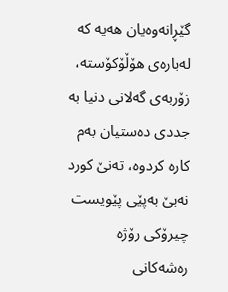گێڕانه‌وه‌یان هه‌یه‌ كه‌ له‌باره‌ی‌ هۆڵۆكۆسته‌، زۆربه‌ی‌ گه‌لانی‌ دنیا به‌ جددی‌ ده‌ستیان به‌م كاره‌ كردوه‌، ته‌نێ كورد نه‌بێ به‌پێی پێویست چیرۆكی رۆژه‌ ره‌شه‌كانی‌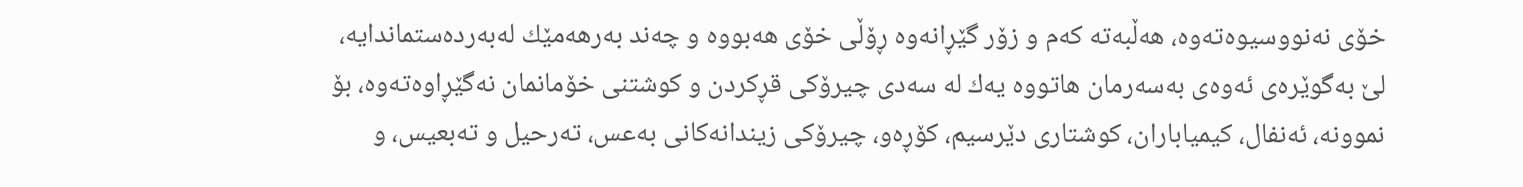خۆی‌ نه‌نووسیوه‌ته‌وه‌، هه‌ڵبه‌ته‌ كه‌م و زۆر گێڕانه‌وه‌ ڕۆڵی خۆی‌ هه‌بووه‌ و چه‌ند به‌رهه‌مێك له‌به‌رده‌ستماندایه‌، لێ به‌گوێره‌ی‌ ئه‌وه‌ی‌ به‌سه‌رمان هاتووه‌ یه‌ك له‌ سه‌دی‌ چیرۆكی‌ قڕكردن و كوشتنی خۆمانمان نه‌گێڕاوه‌ته‌وه‌، بۆ نموونه‌، ئه‌نفال، كیمیاباران، كوشتاری‌ دێرسیم، كۆڕه‌و، چیرۆكی‌ زیندانه‌كانی‌ به‌عس، ته‌رحیل و ته‌بعیس، و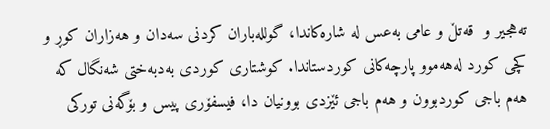ته‌هجیر و  قه‌تڵ و عامی‌ به‌عس له‌ شاره‌كاندا، گولله‌باران كردنی‌ سه‌دان و هه‌زاران كوڕ و كچی‌ كورد له‌هه‌موو پارچه‌كانی‌ كوردستاندا. كوشتاری كوردی‌ به‌دبه‌ختی‌ شه‌نگال كه‌ هه‌م باجی‌ كوردبوون و هه‌م باجی‌ ئێزدی بوونیان دا، فیسفۆری‌ پیس و بۆگه‌نی‌ توركی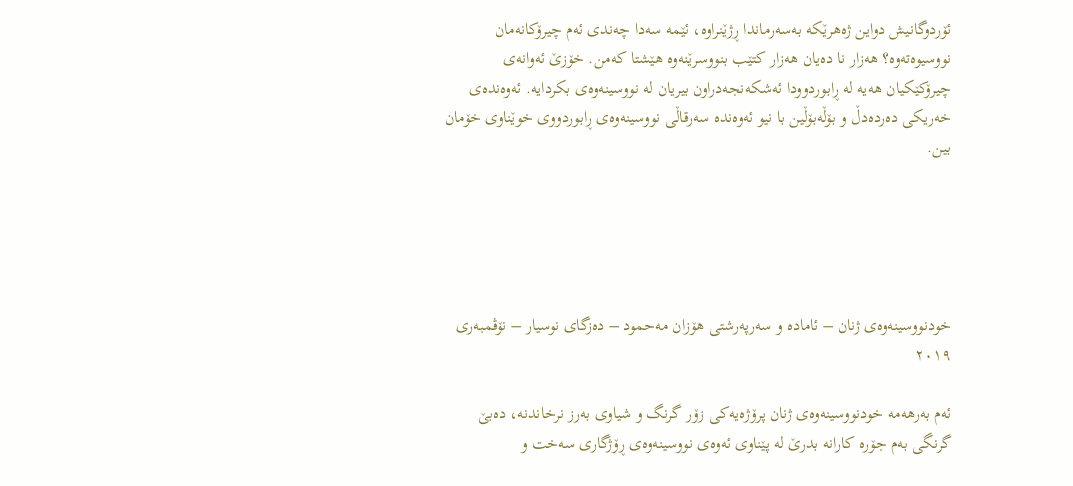ئۆردوگانیش دواین ژه‌هرێكه‌ به‌سه‌رماندا ڕژێنراوه‌، ئێمه‌ سه‌دا چه‌ندی‌ ئه‌م چیرۆكانه‌مان نووسیوه‌ته‌وه‌؟ هه‌زار نا ده‌یان هه‌زار كتێب بنووسرێنه‌وه‌ هێشتا كه‌من. خۆزێ ئه‌وانه‌ی‌ چیرۆكێكیان هه‌یه‌ له‌ ڕابوردوودا ئه‌شكه‌نجه‌دراون بیریان له‌ نووسینه‌وه‌ی‌ بكردایه‌. ئه‌وه‌نده‌ی‌ خه‌ریكی‌ ده‌رده‌دڵ و بۆڵه‌بۆڵین با نیو ئه‌وه‌نده‌ سه‌رقاڵی نووسینه‌وه‌ی‌ ڕابوردووی خوێناوی‌ خۆمان بین.





خودنووسینه‌وه‌ی ژنان – ئاماده‌ و سه‌رپه‌رشتی هۆزان مه‌حمود – ده‌زگای نوسیار – نۆڤمبه‌ری ٢٠١٩

ئه‌م به‌رهه‌مه‌ خودنووسینه‌وه‌ی‌ ژنان پرۆژه‌یه‌كی‌ زۆر گرنگ و شیاوی‌ به‌رز نرخاندنه‌، ده‌بێ گرنگی‌ به‌م جۆره‌ كارانه‌ بدرێ له‌ پێناوی‌ ئه‌وه‌ی‌ نووسینه‌وه‌ی‌ ڕۆژگاری‌ سه‌خت و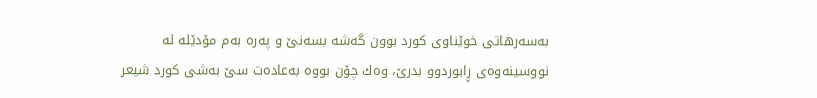به‌سه‌رهاتی‌ خوێناوی‌ كورد بوون گه‌شه‌ بسه‌نێ و په‌ره‌ به‌م مۆدێله‌ له‌ نووسینه‌وه‌ی‌ ڕابوردوو بدرێ، وه‌ك چۆن بووه‌ به‌عاده‌ت سێ به‌شی‌ كورد شیعر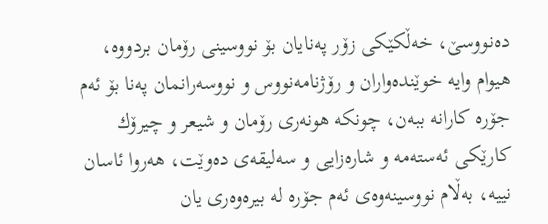ده‌نووسێ، خه‌ڵكێكی‌ زۆر په‌نایان بۆ نووسینی‌ رۆمان بردووه‌، هیوام وایه‌ خوێنده‌واران و رۆژنامه‌نووس و نووسه‌رانمان په‌نا بۆ ئه‌م جۆره‌ كارانه‌ ببه‌ن، چونكه‌ هونه‌ری‌ رۆمان و شیعر و چیرۆك كارێكی‌ ئه‌سته‌مه‌ و شاره‌زایی و سه‌لیقه‌ی‌ ده‌وێت، هه‌روا ئاسان نییه‌، به‌ڵام نووسینه‌وه‌ی‌ ئه‌م جۆره‌ له‌ بیره‌وه‌ری‌ یان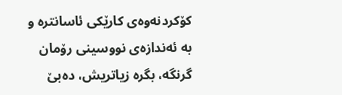كۆكردنه‌وه‌ی‌ كارێكی‌ ئاسانتره‌ و به‌ ئه‌ندازه‌ی‌ نووسینی‌ رۆمان گرنگه‌، بگره‌ زیاتریش، ده‌بێ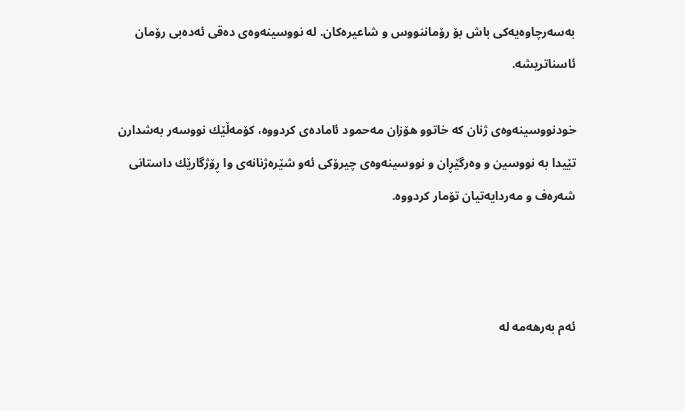به‌سه‌رچاوه‌یه‌كی‌ باش بۆ رۆماننووس و شاعیره‌كان. له‌ نووسینه‌وه‌ی‌ ده‌قی ئه‌ده‌بی رۆمان ئاسناتریشه‌.

خودنووسینه‌وه‌ی‌ ژنان كه‌ خاتوو هۆزان مه‌حمود ئاماده‌ی‌ كردووه‌، كۆمه‌ڵێك نووسه‌ر به‌شدارن تێیدا به‌ نووسین و وه‌رگێڕان و نووسینه‌وه‌ی‌ چیرۆكی‌ ئه‌و شێره‌ژنانه‌ی‌ وا ڕۆژگارێك داستانی‌ شه‌ره‌ف و مه‌ردایه‌تیان تۆمار كردووه‌.



ئه‌م به‌رهه‌مه‌ له‌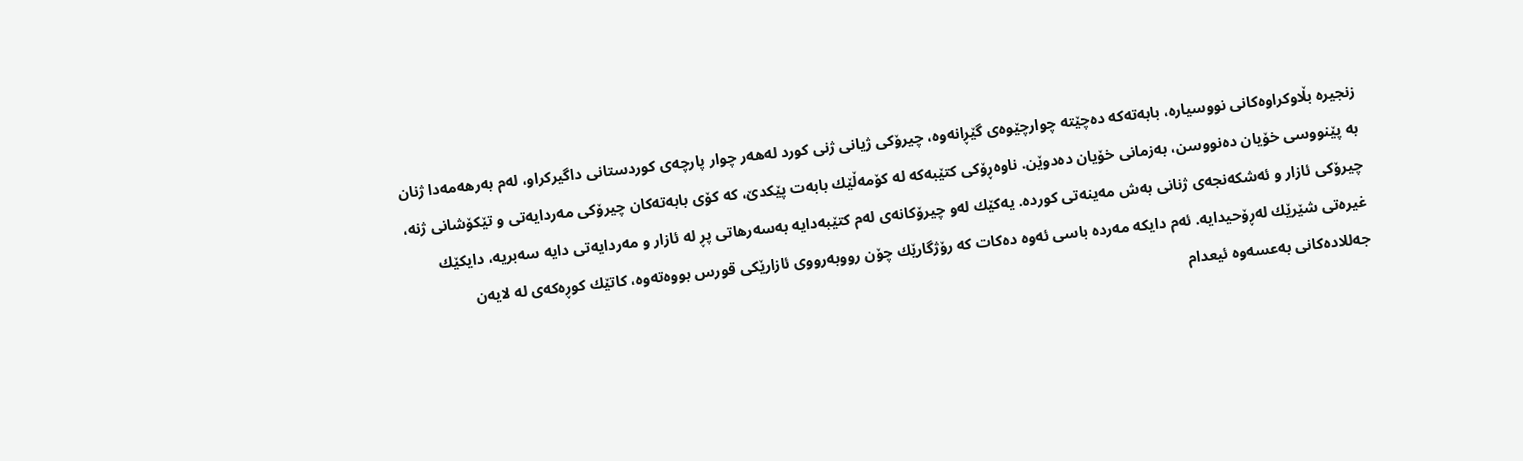زنجیره‌ بڵاوكراوه‌كانی‌ نووسیاره‌، بابه‌ته‌كه‌ ده‌چێته‌ چوارچێوه‌ی‌ گێڕانه‌وه‌، چیرۆكی‌ ژیانی‌ ژنی كورد له‌هه‌ر چوار پارچه‌ی‌ كوردستانی داگیركراو، له‌م به‌رهه‌مه‌دا ژنان به‌ پێنووسی خۆیان ده‌نووسن، به‌زمانی‌ خۆیان ده‌دوێن. ناوه‌ڕۆكی‌ كتێبه‌كه‌ له‌ كۆمه‌ڵێك بابه‌ت پێكدێ، كه‌ كۆی‌ بابه‌ته‌كان چیرۆكی‌ مه‌ردایه‌تی‌ و تێكۆشانی ژنه‌، چیرۆكی‌ ئازار و ئه‌شكه‌نجه‌ی‌ ژنانی‌ به‌ش مه‌ینه‌تی كورده‌. یه‌كێك له‌و چیرۆكانه‌ی‌ له‌م كتێبه‌دایه‌ به‌سه‌رهاتی‌ پڕ له‌ ئازار و مه‌ردایه‌تی‌ دایه‌ سه‌بریه‌، دایكێك غیره‌تی‌ شێرێك له‌ڕۆحیدایه‌. ئه‌م دایكه‌ مه‌رده‌ باسی‌ ئه‌وه‌ ده‌كات كه‌ رۆژگارێك چۆن رووبه‌رووی‌ ئازارێكی‌ قورس بووه‌ته‌وه‌، كاتێك كوڕه‌كه‌ی‌ له‌ لایه‌ن جه‌للاده‌كانی‌ به‌عسه‌وه‌ ئیعدام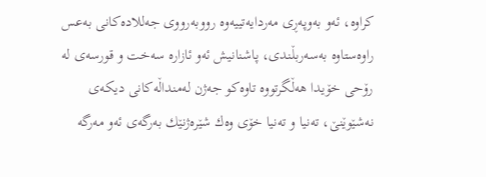كراوه‌، ئه‌و به‌وپه‌ڕی مه‌ردایه‌تییه‌وه‌ رووبه‌رووی‌ جه‌للاده‌كانی‌ به‌عس راوه‌ستاوه‌ به‌سه‌ربڵندی‌، پاشنانیش ئه‌و ئازاره‌ سه‌خت و قورسه‌ی‌ له‌ رۆحی خۆیدا هه‌ڵگرتووه‌ تاوه‌كو جه‌ژن له‌منداڵه‌كانی‌ دیكه‌ی‌ نه‌شێوێنێ، ته‌نیا و ته‌نیا خۆی‌ وه‌ك شێره‌ژنێك به‌رگه‌ی‌ ئه‌و مه‌رگه‌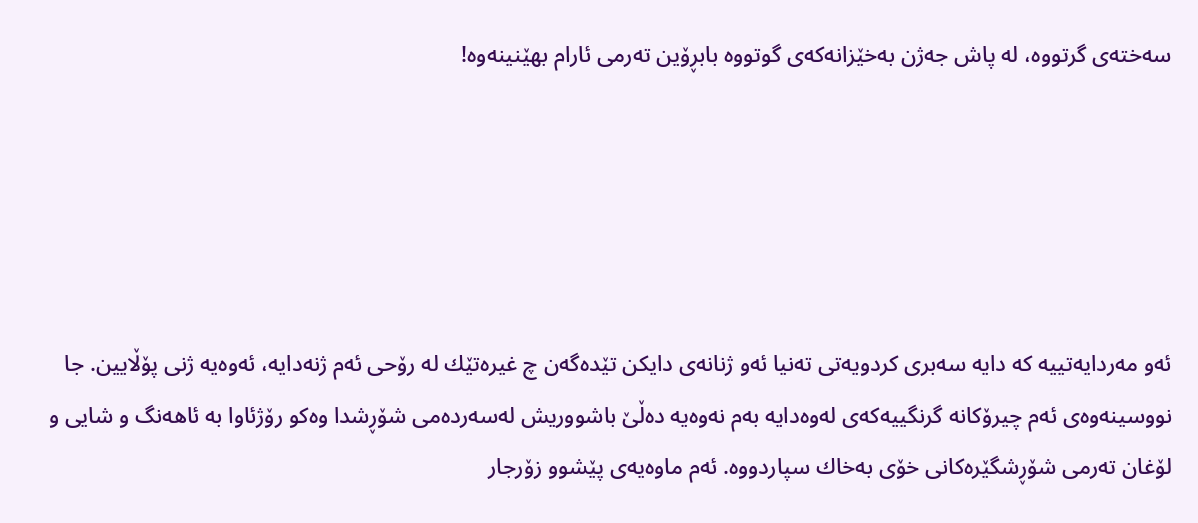سه‌خته‌ی‌ گرتووه‌، له‌ پاش جه‌ژن به‌خێزانه‌كه‌ی‌ گوتووه‌ بابڕۆین ته‌رمی‌ ئارام بهێنینه‌وه‌!





ئه‌و مه‌ردایه‌تییه‌ كه‌ دایه‌ سه‌بری‌ كردویه‌تی‌ ته‌نیا ئه‌و ژنانه‌ی‌ دایكن تێده‌گه‌ن چ غیره‌تێك له‌ رۆحی‌ ئه‌م ژنه‌دایه‌، ئه‌وه‌یه‌ ژنی‌ پۆڵایین. جا نووسینه‌وه‌ی‌ ئه‌م چیرۆكانه‌ گرنگییه‌كه‌ی‌ له‌وه‌دایه‌ به‌م نه‌وه‌یه‌ ده‌ڵێ باشووریش له‌سه‌رده‌می‌ شۆڕشدا وه‌كو رۆژئاوا به‌ ئاهه‌نگ و شایی و لۆغان ته‌رمی‌ شۆڕشگێره‌كانی‌ خۆی‌ به‌خاك سپاردووه‌. ئه‌م ماوه‌یه‌ی‌ پێشوو زۆرجار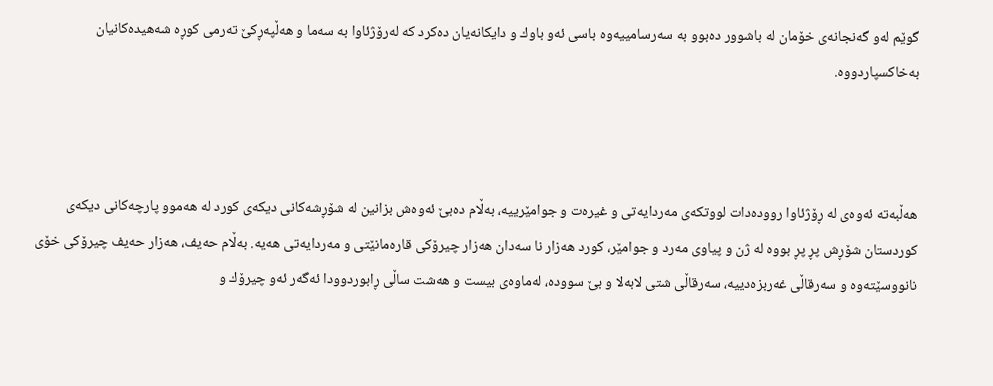گوێم له‌و گه‌نجانه‌ی خۆمان له‌ باشوور ده‌بوو به‌ سه‌رسامییه‌وه‌ باسی ئه‌و باوك و دایكانه‌یان ده‌كرد كه‌ له‌رۆژئاوا به‌ سه‌ما و هه‌ڵپه‌ڕكێ ته‌رمی‌ كوڕه‌ شه‌هیده‌كانیان به‌خاكسپاردووه‌.



هه‌ڵبه‌ته‌ ئه‌وه‌ی‌ له‌ ڕۆژئاوا رووده‌دات لووتكه‌ی‌ مه‌ردایه‌تی‌ و غیره‌ت و جوامێرییه‌، به‌ڵام ده‌بێ ئه‌وه‌ش بزانین له‌ شۆڕشه‌كانی‌ دیكه‌ی‌ كورد له‌ هه‌موو پارچه‌كانی‌ دیكه‌ی‌ كوردستان شۆڕش پڕ پڕ بووه‌ له‌ ژن و پیاوی‌ مه‌رد و جوامێر، كورد هه‌زار نا سه‌دان هه‌زار چیرۆكی‌ قاره‌مانێتی‌ و مه‌ردایه‌تی‌ هه‌یه‌. به‌ڵام حه‌یف، هه‌زار حه‌یف چیرۆكی‌ خۆی‌ نانووسێته‌وه‌ و سه‌رقاڵی غه‌ربزه‌دییه‌، سه‌رقاڵی شتی‌ لابه‌لا و بێ سووده‌، له‌ماوه‌ی‌ بیست و هه‌شت ساڵی ڕابوردوودا ئه‌گه‌ر ئه‌و چیرۆك و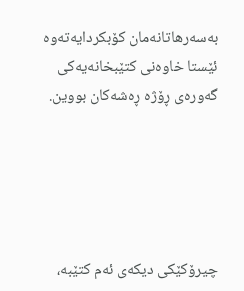به‌سه‌رهاتانه‌مان كۆبكردایه‌ته‌وه‌ ئێستا خاوه‌نی‌ كتێبخانه‌یه‌كی‌ گه‌وره‌ی ڕۆژه‌ ڕه‌شه‌كان بووین.





چیرۆكێكی دیكه‌ی‌ ئه‌م كتێبه‌،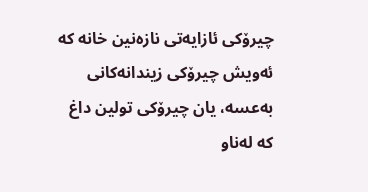چیرۆكی‌ ئازایه‌تی‌ نازه‌نین خانه‌ كه‌ ئه‌ویش چیرۆكی‌ زیندانه‌كانی‌ به‌عسه‌، یان چیرۆكی‌ تولین داغ كه‌ له‌ناو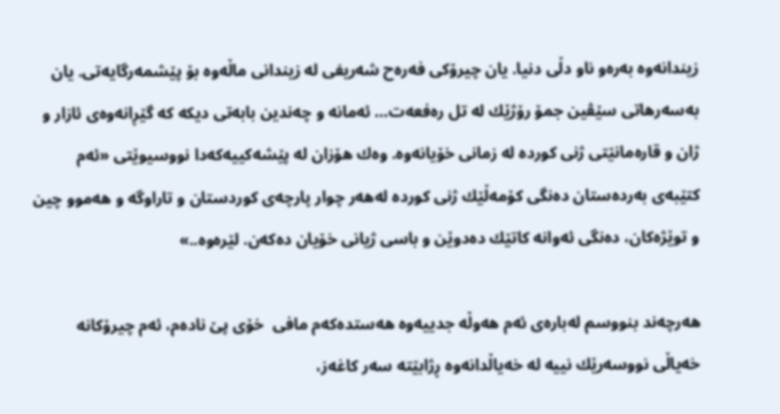زیندانه‌وه‌ به‌ره‌و ناو دڵی دنیا. یان چیرۆكی‌ فه‌ره‌ح شه‌ریفی‌ له‌ زیندانی‌ ماڵه‌وه‌ بۆ پێشمه‌رگایه‌تی‌. یان به‌سه‌رهاتی‌ سێڤین جمۆ رۆژێك له‌ تل ره‌فعه‌ت… ئه‌مانه‌ و چه‌ندین بابه‌تی دیكه‌ كه‌ گێڕانه‌وه‌ی‌ ئازار و ژان و قاره‌مانێتی ژنی كورده‌ له‌ زمانی‌ خۆیانه‌وه‌. وه‌ك هۆزان له‌ پێشه‌كییه‌كه‌دا نووسیوێتی‌ «ئه‌م كتێبه‌ی به‌رده‌ستان ده‌نگی‌ كۆمه‌ڵێك ژنی‌ كورده‌ له‌هه‌ر چوار پارچه‌ی‌ كوردستان و تاراوگه‌ و هه‌موو چین و توێژه‌كان، ده‌نگی‌ ئه‌وانه‌ كاتێك ده‌دوێن و باسی ژیانی‌ خۆیان ده‌كه‌ن. لێره‌وه‌..»

هه‌رچه‌ند بنووسم له‌باره‌ی‌ ئه‌م هه‌وڵه‌ جدییه‌وه‌ هه‌ستده‌كه‌م مافی  خۆی‌ پێ ناده‌م، ئه‌م چیرۆكانه‌ خه‌یاڵی نووسه‌رێك نییه‌ له‌ خه‌یاڵدانه‌وه‌ ڕژابێته‌ سه‌ر كاغه‌ز،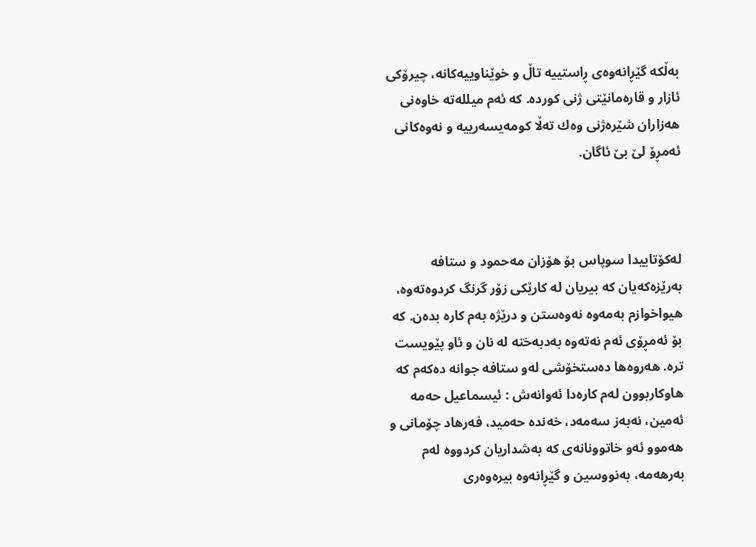به‌ڵكه‌ گێڕانه‌وه‌ی‌ ڕاستییه‌ تاڵ و خوێناوییه‌كانه‌، چیرۆكی‌ ئازار و قاره‌مانێتی‌ ژنی‌ كورده‌. كه‌ ئه‌م میلله‌ته‌ خاوه‌نی‌ هه‌زاران شێره‌ژنی‌ وه‌ك ته‌ڵا كومه‌یسه‌رییه‌ و نه‌وه‌كانی‌ ئه‌مڕۆ لێ بێ ئاگان.



له‌كۆتاییدا سوپاس بۆ هۆزان مه‌حمود و ستافه‌ به‌رێزه‌كه‌یان كه‌ بیریان له‌ كارێكی‌ زۆر گرنگ كردوه‌ته‌وه‌، هیواخوازم به‌مه‌وه‌ نه‌وه‌ستن و درێژه‌ به‌م كاره‌ بده‌ن. كه‌ بۆ ئه‌مڕۆی‌ ئه‌م نه‌ته‌وه‌ به‌دبه‌خته‌ له‌ نان و ئاو پێویست تره‌. هه‌روه‌ها ده‌ستخۆشی له‌و ستافه‌ جوانه‌ ده‌كه‌م كه‌ هاوكاربوون له‌م كاره‌دا ئه‌وانه‌ش : ئیسماعیل حه‌مه‌ ئه‌مین، نه‌به‌ز سه‌مه‌د، خه‌نده‌ حه‌مید، فه‌رهاد چۆمانی‌ و هه‌موو ئه‌و خاتوونانه‌ی‌ كه‌ به‌شداریان كردووه‌ له‌م به‌رهه‌مه‌، به‌نووسین و گێڕانه‌وه‌ بیره‌وه‌ری‌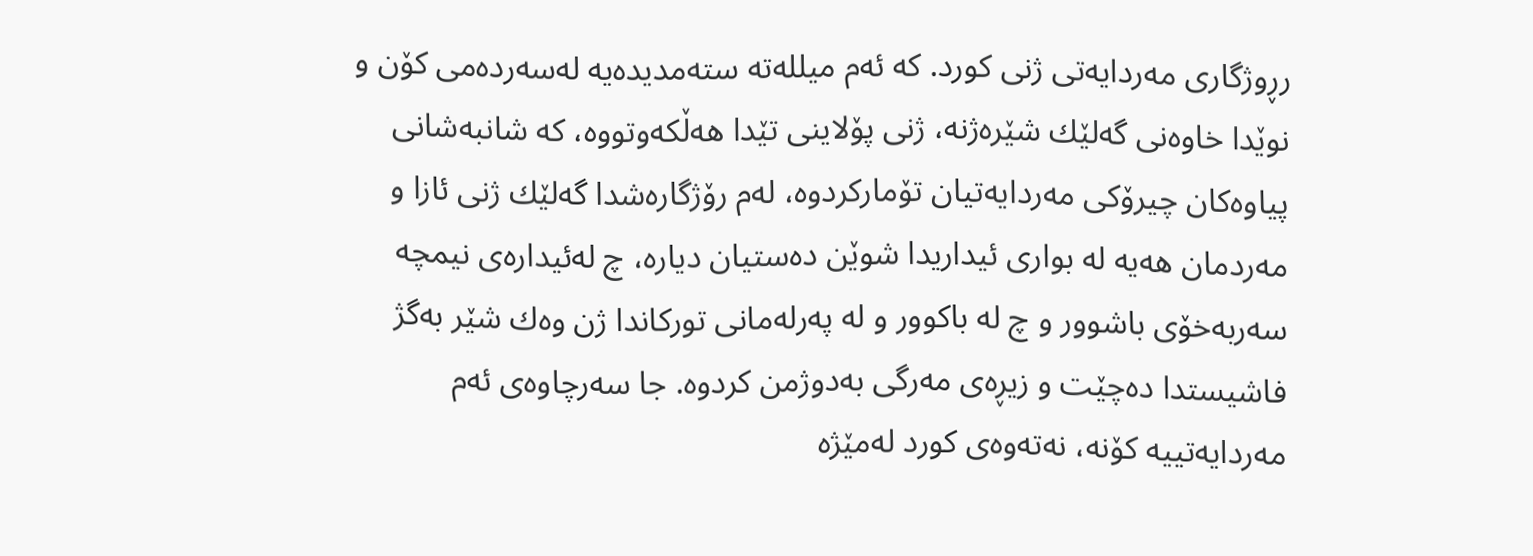رڕوژگاری مه‌ردایه‌تی‌ ژنی‌ كورد. كه‌ ئه‌م میلله‌ته‌ سته‌مدیده‌یه‌ له‌سه‌رده‌می‌ كۆن و نوێدا خاوه‌نی‌ گه‌لێك شێره‌ژنه‌، ژنی پۆلاینی‌ تێدا هه‌ڵكه‌وتووه‌، كه‌ شانبه‌شانی‌ پیاوه‌كان چیرۆكی‌ مه‌ردایه‌تیان تۆماركردوه‌، له‌م رۆژگاره‌شدا گه‌لێك ژنی‌ ئازا و مه‌ردمان هه‌یه‌ له‌ بواری‌ ئیداریدا شوێن ده‌ستیان دیاره‌، چ له‌ئیداره‌ی‌ نیمچه‌ سه‌ربه‌خۆی‌ باشوور و چ له‌ باكوور و له‌ په‌رله‌مانی‌ توركاندا ژن وه‌ك شێر به‌گژ فاشیستدا ده‌چێت و زیڕه‌ی‌ مه‌رگی‌ به‌دوژمن كردوه‌. جا سه‌رچاوه‌ی‌ ئه‌م مه‌ردایه‌تییه‌ كۆنه‌، نه‌ته‌وه‌ی‌ كورد له‌مێژه‌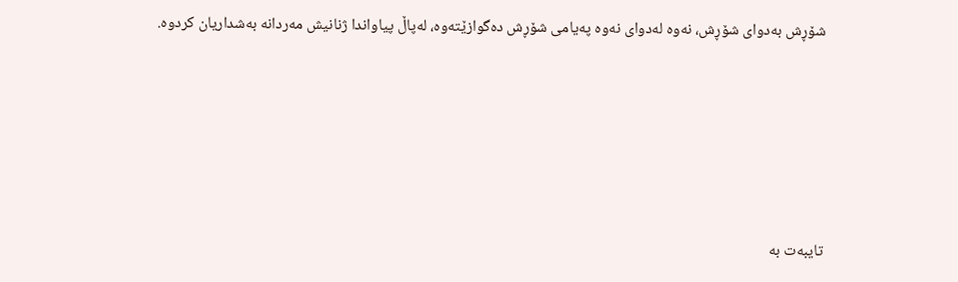شۆڕش به‌دوای‌ شۆڕش، نه‌وه‌ له‌دوای‌ نه‌وه‌ په‌یامی‌ شۆڕش ده‌گوازێته‌وه‌، له‌پاڵ پیاواندا ژنانیش مه‌ردانه‌ به‌شداریان كردوه‌.





تایبه‌ت به‌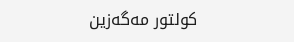كولتور مه‌گه‌زین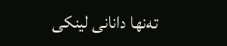ته‌نها دانانی لینكی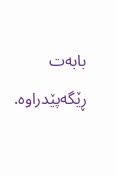بابه‌ت ڕێگه‌پێدراوه‌.